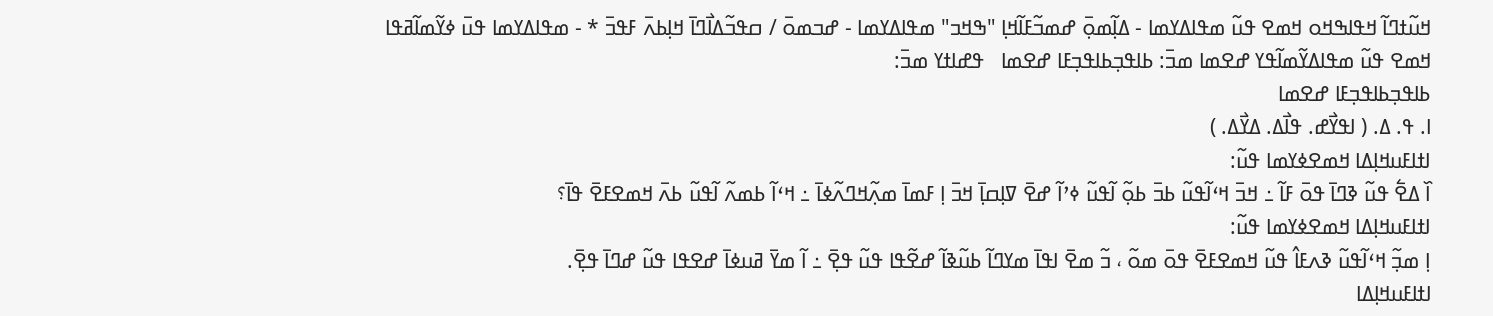ߞߎ߬ߙߣߊ߬ ߞߟߊߒߞߋ ߞߘߐ ߟߎ߬ ߘߟߊߡߌߘߊ - ߡߊ߲߬ߘߋ߲߫ ߝߘߏ߬ߓߊ߬ߞߊ߲ "ߒߞߏ" ߘߟߊߡߌߘߊ - ߝߏߘߋ߫ / ߛߟߏ߬ߡߊ߯ߣߊ߫ ߞߊ߲ߕߍ߫ ߓߟߏ߫ * - ߘߟߊߡߌߘߊ ߟߎ߫ ߦߌ߬ߘߊ߬ߥߟߊ
ߞߘߐ ߟߎ߬ ߘߟߊߡߌ߬ߘߊ߬ߟߌ ߝߐߘߊ ߘߏ߫: ߕߊߟߏ߲ߕߊߟߏ߲ߓߊ ߝߐߘߊ   ߟߝߊߙߌ ߘߏ߫:
ߕߊߟߏ߲ߕߊߟߏ߲ߓߊ ߝߐߘߊ
ߊ. ߟ. ߡ. ( ߊߟߌ߯ߝ. ߟߊ߯ߡ. ߡߌ߯ߡ. )
ߊߙߊߓߎߞߊ߲ߡߊ ߞߘߐߦߌߘߊ ߟߎ߬:
ߊ߰ ߡߐ߱ ߟߎ߬ ߢߣߊ߫ ߟߋ߫ ߓߊ߬ ߸ ߞߏ߫ ߞߵߊ߬ߟߎ߬ ߕߏ߫ ߕߋ߲߬ ߊ߬ߟߎ߬ ߦߴߊ߬ ߝߐ߫ ߜߊ߲ߛߊ߲߫ ߞߏ߫ ߊ߲ ߓߘߊ߫ ߘߍ߲߬ߞߣߍ߬ߦߊ߫ ߸ ߞߵߊ߬ ߕߘߍ߬ ߊ߬ߟߎ߬ ߕߍ߫ ߞߘߐߓߐ߫ ߟߊ߫؟
ߊߙߊߓߎߞߊ߲ߡߊ ߞߘߐߦߌߘߊ ߟߎ߬:
ߊ߲ ߘߏ߲߬ ߞߵߊ߬ߟߎ߬ ߢߍߓߊ߮ ߟߎ߬ ߞߘߐߓߐ߫ ߟߋ߫ ߘߋ߬ ، ߏ߬ ߘߐ߫ ߊߟߊ߫ ߘߌߣߊ߬ ߕߎ߬ߢߊ߬ ߝߐ߬ߟߊ ߟߎ߬ ߟߐ߲߫ ߸ ߊ߬ ߘߌ߫ ߥߎߦߊ߫ ߝߐߟߊ ߟߎ߬ ߝߣߊ߫ ߟߐ߲߫.
ߊߙߊߓߎߞߊ߲ߡߊ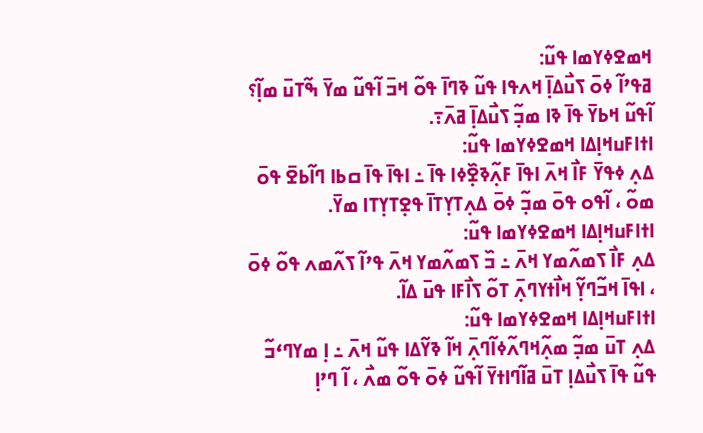ߞߘߐߦߌߘߊ ߟߎ߬:
ߥߟߴߊ߬ ߦߋ߫ ߖߎ߯ߡߊ߲߫ ߞߍߟߊ ߟߎ߬ ߢߣߊ߫ ߟߋ߬ ߞߏ߫ ߊ߬ߟߎ߬ ߘߌ߫ ߒ߬ߠߎ߫ ߘߊ߲߬؟ ߊ߬ߟߎ߬ ߞߕߌ߫ ߟߊ߫ ߢߊ ߘߏ߲߬ ߖߎ߯ߡߊ߲߫ ߥߍ߫߹.
ߊߙߊߓߎߞߊ߲ߡߊ ߞߘߐߦߌߘߊ ߟߎ߬:
ߡߍ߲ ߦߟߌ߫ ߓߊ߯ ߞߍ߫ ߊߟߊ߫ ߓߍ߲߬ߢߐ߲߰ߦߊ ߟߊ߫ ߸ ߊߟߊ߫ ߟߊ߫ ߛߕߊ ߣߊ߬ߕߐ߫ ߟߋ߫ ߘߋ߬ ، ߊ߬ߟߋ ߟߋ߫ ߘߏ߲߬ ߦߋ߫ ߡߍ߲ߠߌ߲ߠߊ߫ ߟߐ߲ߠߌ߲ߠߊ ߘߌ߫.
ߊߙߊߓߎߞߊ߲ߡߊ ߞߘߐߦߌߘߊ ߟߎ߬:
ߡߍ߲ ߓߊ߯ ߖߘߍ߬ߘߌ ߞߍ߫ ߸ ߏ߰ ߖߘߍ߬ߘߌ ߞߍ߫ ߟߴߊ߬ ߖߍ߬ߘߍ ߟߋ߬ ߦߋ߫ ، ߊߟߊ߫ ߞߏ߬ߣߌ߲߬ ߞߊ߯ߙߌߣߍ߲߫ ߠߋ߬ ߖߊ߯ߓߊ ߟߎ߫ ߡߊ߬.
ߊߙߊߓߎߞߊ߲ߡߊ ߞߘߐߦߌߘߊ ߟߎ߬:
ߡߍ߲ ߠߎ߫ ߘߏ߲߬ ߘߍ߲߬ߞߣߍ߬ߦߊ߬ߣߍ߲߫ ߞߊ߬ ߢߌ߬ߡߊ ߟߎ߬ ߞߍ߫ ߸ ߊ߲ ߘߌߣߵߏ߬ ߟߎ߬ ߟߊ߫ ߖߎ߯ߡߊ߲ ߠߎ߫ ߥߊ߬ߣߊߙߌ߫ ߊ߬ߟߎ߬ ߦߋ߫ ߟߋ߬ ߘߍ߯ ، ߊ߬ ߣߴߊ߲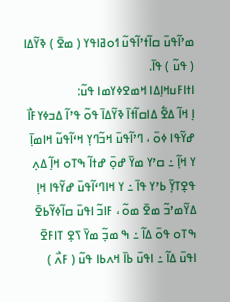ߘߴߊ߬ߟߎ߫ ߛߊ߬ߙߴߊ߬ߟߎ߬ ߗߋߥߊߟߌ ( ߘߐ߫ ) ߢߌ߬ߡߊ ( ߟߎ߬ ) ߟߊ߫.
ߊߙߊߓߎߞߊ߲ߡߊ ߞߘߐߦߌߘߊ ߟߎ߬:
ߊ߲ ߞߊ߬ ߡߐ߱ ߡߊߛߊ߬ߙߊ߫ ߢߌ߬ߡߊ߫ ߟߋ߬ ߟߴߊ߬ ߡߏߦߌߓߊ߯ ߝߌ߬ߟߊ ߦߋ߫ ، ߣߴߊ߬ߟߎ߫ ߞߏ߬ߣߌ߲ ߞߵߊ߬ߟߎ߬ ߞߊߘߊ߲߫ ߌ ߞߊ߲߬ ߸ ߛߴߌ ߘߌ߫ ߝߋ߲߫ ߝߙߊ߬ ߒߠߋ ߞߊ߲߬ ߡߍ߲ ߟߐ߲ߠߌ߲߫ ߕߴߌ ߟߊ߫ ߸ ߌ ߞߊߣߵߊ߬ߟߎ߫ ߝߌ߬ߟߊ ߞߊ߲ ߡߌ߬ߘߴߏ߬ ߘߐ߫ ߘߋ߬ ، ߓߊߏ߬ ߊߟߎ߫ ߛߊ߬ߦߌ߬ߕߐ߫ ߒߠߋ ߟߋ߫ ߡߊ߬ ߸ ߒ ߘߏ߲߬ ߘߌ߫ ߖߐ߲ ߠߊߓߐ߫ ߊߟߎ߫ ߡߊ߬ ߸ ߊߟߎ߫ ߕߊ߫ ߞߍߕߊ ߟߎ߬ ( ߓߍ߯ )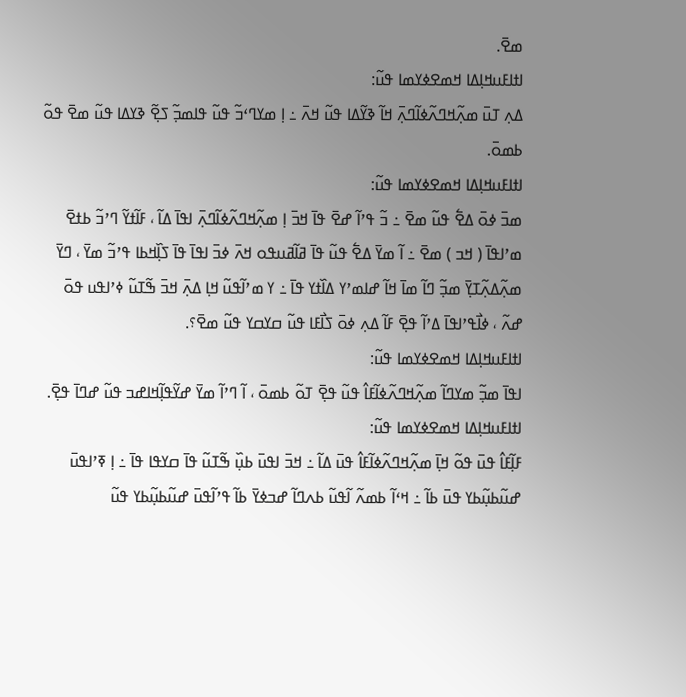ߘߐ߫.
ߊߙߊߓߎߞߊ߲ߡߊ ߞߘߐߦߌߘߊ ߟߎ߬:
ߡߍ߲ ߠߎ߫ ߘߍ߲߬ߞߣߍ߬ߦߊ߬ߣߍ߲߫ ߞߊ߬ ߢߌ߬ߡߊ ߟߎ߬ ߞߍ߫ ߸ ߊ߲ ߘߌߣߵߏ߬ ߟߎ߬ ߟߊߘߏ߲߬ ߖߐ߲߬ ߢߌߡߊ ߟߎ߬ ߘߐ߫ ߟߋ߬ ߕߘߋ߫.
ߊߙߊߓߎߞߊ߲ߡߊ ߞߘߐߦߌߘߊ ߟߎ߬:
ߘߏ߫ ߦߋ߫ ߡߐ߱ ߟߎ߬ ߘߐ߫ ߸ ߏ߬ ߟߴߊ߬ ߝߐ߫ ߟߊ߫ ߞߏ߫ ߊ߲ ߘߍ߲߬ߞߣߍ߬ߦߊ߬ߣߍ߲߫ ߊߟߊ߫ ߡߊ߬ ، ߓߊ߬ߙߌ߬ ߣߴߏ߬ ߕߙߐ߫ ߘߴߊߟߊ߫ ( ߞߏ ) ߘߐ߫ ߸ ߊ߬ ߘߌ߫ ߡߐ߱ ߟߎ߬ ߟߊ߫ ߥߊ߬ߥߎߟߋ ߞߍ߫ ߦߏ߫ ߊߟߊ߫ ߟߊ߫ ߖߊ߲߰ߞߕߊ ߟߴߏ߬ ߘߌ߫ ، ߣߌ߫ ߘߍ߲߬ߡߍ߲߬ߠߌ߲߫ ߘߏ߲߬ ߣߊ߬ ߘߊ߫ ߞߊ߬ ߝߊߘߴߌ ߡߊ߰ߙߌ ߟߊ߫ ߸ ߌ ߘߴߊ߬ߟߎ߬ ߞߊ߲ ߡߍ߲߫ ߞߏ߫ ߒ߬ߠߎ߬ ߦߴߊߟߎ ߟߋ߫ ߝߍ߬ ، ߦߊ߯ߟߴߊߟߊ߫ ߡߴߊ߬ ߟߐ߲߫ ߓߊ߬ ߡߍ߲ ߦߋ߫ ߖߊ߯ߓߊ ߟߎ߬ ߛߌߛߌ ߟߎ߬ ߘߐ߫؟.
ߊߙߊߓߎߞߊ߲ߡߊ ߞߘߐߦߌߘߊ ߟߎ߬:
ߊߟߊ߫ ߘߏ߲߬ ߘߌߣߊ߬ ߘߍ߲߬ߞߣߍ߬ߦߊ߬ߓߊ߮ ߟߎ߬ ߟߐ߲߫ ߠߋ߬ ߕߘߋ߫ ، ߊ߬ ߣߴߊ߬ ߘߌ߫ ߝߌ߬ߟߊ߲߬ߞߊߝߏ ߟߎ߬ ߝߣߊ߫ ߟߐ߲߫.
ߊߙߊߓߎߞߊ߲ߡߊ ߞߘߐߦߌߘߊ ߟߎ߬:
ߓߊ߲߬ߓߊ߮ ߟߎ߫ ߟߋ߬ ߞߊ߲߫ ߘߍ߲߬ߞߣߍ߬ߦߊ߬ߓߊ߮ ߟߎ߫ ߡߊ߬ ߸ ߞߏ߫ ߊߟߎ߫ ߕߎ߲߰ ߒ߬ߠߎ߬ ߟߊ߫ ߛߌߟߊ ߟߊ߫ ߸ ߊ߲ ߧߴߊߟߎ߫ ߝߎ߬ߕߎ߲߬ߕߌ ߟߎ߫ ߕߊ߬ ߸ ߞߵߊ߬ ߕߘߍ߬ ߊ߬ߟߎ߬ ߕߍߣߊ߬ ߝߏߦߌ߫ ߕߊ߬ ߟߴߊ߬ߟߎ߫ ߝߎ߬ߕߎ߲߬ߕߌ ߟߎ߬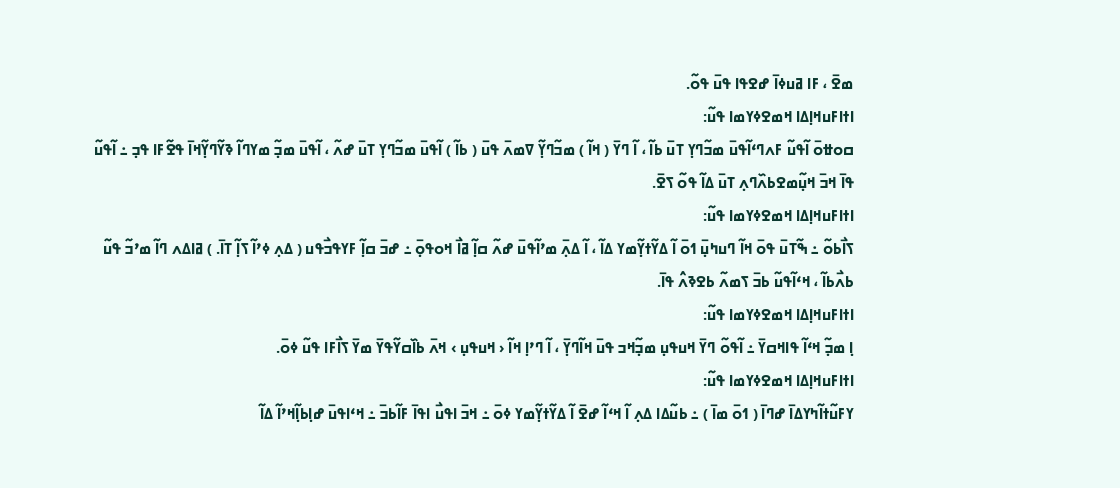ߘߐ߫ ، ߓߊ ߥߎߦߊ߫ ߝߐߟߊ ߟߎ߫ ߟߋ߬.
ߊߙߊߓߎߞߊ߲ߡߊ ߞߘߐߦߌߘߊ ߟߎ߬:
ߛߋߚߋ߫ ߊ߬ߟߎ߬ ߓߍߣߵߊ߬ߟߎ߫ ߘߏ߬ߣߌ߲ ߠߎ߫ ߕߊ߬ ، ߊ߬ ߣߌ߫ ( ߞߊ߬ ) ߘߏ߬ߣߌ߲߬ ߜߘߍ߫ ߟߎ߫ ( ߕߊ߬ ) ߊ߬ߟߎ߫ ߘߏ߬ߣߌ߲ ߠߎ߫ ߝߍ߬ ، ߊ߬ߟߎ߫ ߘߏ߲߬ ߘߌߣߊ߬ ߢߌ߬ߣߌ߲߬ߞߊ߫ ߟߐ߬ߓߊ ߟߏ߲ ߸ ߊ߬ߟߎ߬ ߟߊ߫ ߞߏ߫ ߞߎ߲߬ߘߐߕߍ߰ߣߍ߲ ߠߎ߫ ߡߊ߬ ߟߋ߬ ߖߐ߫.
ߊߙߊߓߎߞߊ߲ߡߊ ߞߘߐߦߌߘߊ ߟߎ߬:
ߖߊ߯ߕߋ߬ ߸ ߒ߬ߠߎ߫ ߟߋ߫ ߞߊ߬ ߣߎߤߎ߲߫ ߗߋ߫ ߊ߬ ߡߌ߬ߙߌ߲߬ߘߌ ߡߊ߬ ، ߊ߬ ߡߍ߲߫ ߘߴߊ߬ߟߎ߫ ߝߍ߬ ߛߊ߲߬ ߥߊ߯ ߞߋߟߋ߲߫ ߸ ߝߏ߫ ߛߊ߲߬ ߓߌߟߏ߯ߟߎ ( ߡߍ߲ ߦߴߊ߬ ߖߊ߲߬ ߠߊ߫. ) ߥߊߡߍ ߣߊ߬ ߘߴߏ߬ ߟߎ߬ ߕߍ߯ߕߊ߬ ، ߞߵߊ߬ߟߎ߬ ߕߏ߫ ߖߘߍ߬ ߕߐߢߍ߮ ߟߊ߫.
ߊߙߊߓߎߞߊ߲ߡߊ ߞߘߐߦߌߘߊ ߟߎ߬:
ߊ߲ ߘߏ߲߬ ߞߵߊ߬ ߟߊߞߛߌ߫ ߸ ߊ߬ߟߋ߬ ߣߌ߫ ߞߎߟߎ߲ ߘߏ߲߬ߞߏ ߟߎ߫ ߞߊ߬ߣߌ߲߫ ، ߊ߬ ߣߴߊ߲ ߞߊ߬ ‹ ߞߎߟߎ߲ › ߞߍ߫ ߕߊ߰ߛߌ߬ߟߌ߫ ߘߌ߫ ߖߊ߯ߓߊ ߟߎ߬ ߦߋ߫.
ߊߙߊߓߎߞߊ߲ߡߊ ߞߘߐߦߌߘߊ ߟߎ߬:
ߌߓߎ߬ߙߊ߬ߤߌߡߊ߫ ߝߣߊ߫ ( ߗߋ߫ ߘߊ߫ ) ߸ ߕߎ߬ߡߊ ߡߍ߲ ߊ߬ ߞߵߊ߬ ߝߐ߫ ߊ߬ ߡߌ߬ߙߌ߲߬ߘߌ ߦߋ߫ ߸ ߞߏ߫ ߊߟߎ߯ ߊߟߊ߫ ߓߊ߬ߕߏ߫ ߸ ߞߵߊߟߎ߫ ߝߊ߲ߕߊ߲߬ߞߴߊ߬ ߡߊ߬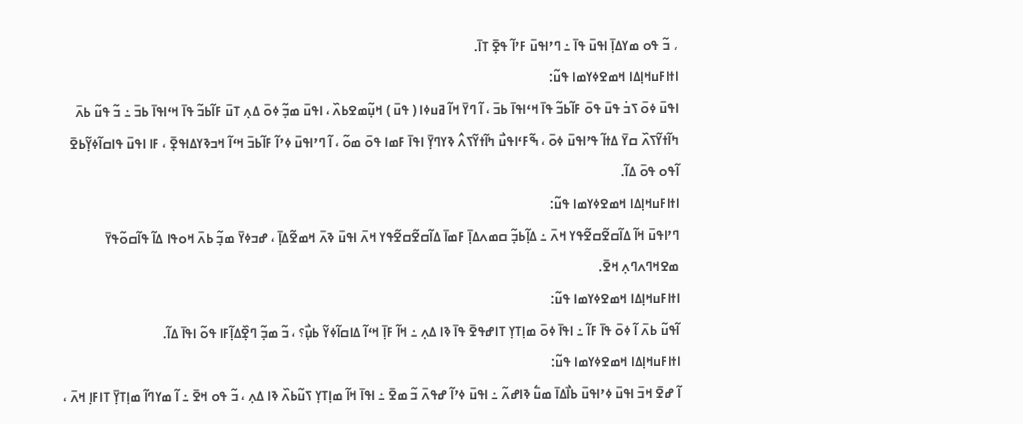، ߏ߬ ߟߋ ߘߌߡߊ߲߫ ߊߟߎ߫ ߟߊ߫ ߸ ߣߴߊߟߎ߫ ߓߴߊ߬ ߟߐ߲߫ ߠߊ߫.
ߊߙߊߓߎߞߊ߲ߡߊ ߞߘߐߦߌߘߊ ߟߎ߬:
ߊߟߎ߫ ߦߋ߫ ߖߏ߭ ߟߎ߫ ߟߋ߫ ߓߊ߬ߕߏ߬ ߟߊ߫ ߞߵߊߟߊ߫ ߕߏ߫ ، ߊ߬ ߣߌ߫ ߞߊ߬ ߥߎߦߊ ( ߟߎ߫ ) ߞߎ߲߬ߘߐߕߍ߰ ، ߊߟߎ߫ ߘߏ߲߬ ߦߋ߫ ߡߍ߲ ߠߎ߫ ߓߊ߬ߕߏ߬ ߟߊ߫ ߞߵߊߟߊ߫ ߕߏ߫ ߸ ߏ߬ ߟߎ߬ ߕߍ߫ ߤߊ߬ߙߌ߬ߖߍ߰ ߛߌ߫ ߡߙߊ߬ ߟߴߊߟߎ߫ ߦߋ߫ ، ߒ߬ߓߵߊߟߎ߯ ߤߊ߬ߙߌ߬ߖߍ߮ ߢߌߣߌ߲߫ ߊߟߊ߫ ߓߘߊ ߟߋ߫ ߘߋ߬ ، ߊ߬ ߣߴߊߟߎ߫ ߦߴߊ߬ ߓߊ߬ߕߏ߫ ߞߵߊ߬ ߞߏߢߌߡߊߟߐ߲߫ ، ߓߊ ߊߟߎ߫ ߟߊߛߊ߬ߦߌ߲߬ߕߐ߫ ߊ߬ߟߋ ߟߋ߫ ߡߊ߬.
ߊߙߊߓߎߞߊ߲ߡߊ ߞߘߐߦߌߘߊ ߟߎ߬:
ߣߴߊߟߎ߫ ߞߊ߬ ߡߊ߬ߛߐ߬ߛߐ߬ߟߌ ߞߍ߫ ߸ ߡߊ߲߬ߕߏ߲߬ ߛߘߍߡߊ߲߫ ߓߘߊ߫ ߡߊ߬ߛߐ߬ߛߐ߬ߟߌ ߞߍ߫ ߊߟߎ߫ ߢߍ߫ ߞߘߐ߬ߡߊ߲߫ ، ߝߏߦߌ߫ ߘߏ߲߬ ߕߍ߫ ߞߋߟߊ ߡߊ߬ ߟߊ߬ߛߋ߬ߟߌ߫ ߘߐߞߣߍߣߍ߲ ߞߐ߫.
ߊߙߊߓߎߞߊ߲ߡߊ ߞߘߐߦߌߘߊ ߟߎ߬:
ߊ߬ߟߎ߬ ߕߍ߫ ߊ߬ ߦߋ߫ ߟߊ߫ ߓߊ߬ ߸ ߊߟߊ߫ ߦߋ߫ ߘߊ߲ߠߌ߲ ߠߊߝߟߐ߫ ߟߊ߫ ߢߊ ߡߍ߲ ߸ ߞߊ߬ ߓߊ߲߫ ߞߵߊ߬ ߡߊߛߊ߬ߦߌ߬ ߕߎ߲߯؟ ، ߏ߬ ߘߏ߲߬ ߣߐ߲߰ߡߊ߲߬ߓߊ ߟߋ߬ ߊߟߊ߫ ߡߊ߬.
ߊߙߊߓߎߞߊ߲ߡߊ ߞߘߐߦߌߘߊ ߟߎ߬:
ߊ߬ ߝߐ߫ ߞߏ߫ ߊߟߎ߫ ߦߴߊߟߎ߫ ߕߊ߯ߡߊ߫ ߘߎ߱ ߢߊߝߍ߬ ߸ ߊߟߎ߫ ߦߴߊ߬ ߝߟߍ߫ ߏ߬ ߘߐ߫ ߸ ߊߟߊ߫ ߞߊ߬ ߘߊ߲ߠߌ߲ ߖߎ߬ߕߍ߰ ߢߊ ߡߍ߲ ، ߏ߬ ߟߋ ߞߐ߫ ߸ ߊ߬ ߘߌߣߊ߬ ߘߊ߲ߠߌ߲߫ ߠߊߓߊ߲ ߞߍ߫ ،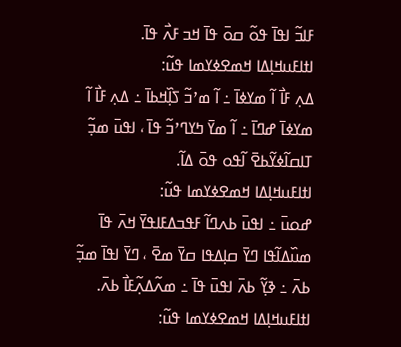ߓߊߏ߬ ߊߟߊ߫ ߟߋ߬ ߛߋ߫ ߟߊ߫ ߞߏ ߓߍ߯ ߟߊ߫.
ߊߙߊߓߎߞߊ߲ߡߊ ߞߘߐߦߌߘߊ ߟߎ߬:
ߡߍ߲ ߓߊ߯ ߊ߬ ߘߌߦߊ߫ ߸ ߊ߬ ߘߴߏ߬ ߖߊ߲߰ߞߕߊ߫ ߸ ߡߍ߲ ߓߊ߯ ߊ߬ ߘߌߦߊ߫ ߝߣߊ߫ ߸ ߊ߬ ߘߌ߫ ߤߌߣߴߏ߬ ߟߊ߫ ، ߊߟߎ߫ ߘߏ߲߬ ߠߊߛߊ߬ߦߌ߬ߕߐ߫ ߊ߬ߟߋ ߟߋ߫ ߡߊ߬.
ߊߙߊߓߎߞߊ߲ߡߊ ߞߘߐߦߌߘߊ ߟߎ߬:
ߝߋߎ߫ ߸ ߊߟߎ߫ ߕߍߣߊ߬ ߓߟߏߡߓߊߟߌ߫ ߞߍ߫ ߟߊ߫ ߘߎ߰ߡߊ߬ߟߊ ߣߌ߫ ߛߊ߲ߡߟߊ ߛߌ߫ ߘߐ߫ ، ߣߌ߫ ߊߟߊ߫ ߘߏ߲߬ ߕߍ߫ ߸ ߢߌ߲߬ ߕߍ߫ ߊߟߎ߫ ߟߊ߫ ߸ ߘߍ߬ߡߍ߲߬ߓߊ߯ ߕߍ߫.
ߊߙߊߓߎߞߊ߲ߡߊ ߞߘߐߦߌߘߊ ߟߎ߬: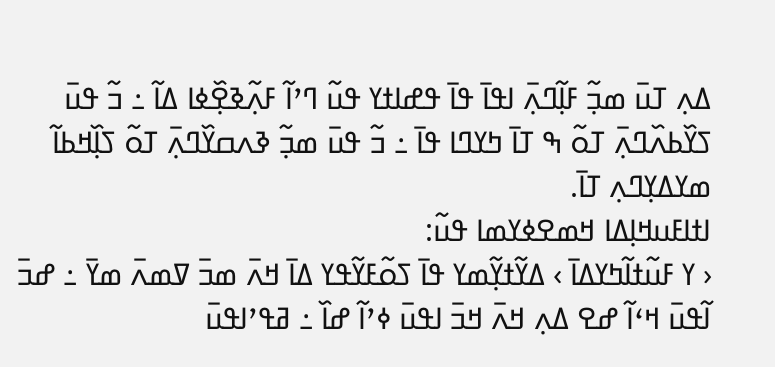ߡߍ߲ ߠߎ߫ ߘߏ߲߬ ߓߊ߲߬ߣߍ߲߫ ߊߟߊ߫ ߟߊ߫ ߟߝߊߙߌ ߟߎ߬ ߣߴߊ߬ ߓߍ߲߬ߢߐ߲߰ߦߊ ߡߊ߬ ߸ ߏ߬ ߟߎ߫ ߖߌ߰ߕߍ߰ߣߍ߲߫ ߠߋ߬ ߒ ߠߊ߫ ߤߌߣߊ ߟߊ߫ ߸ ߏ߬ ߟߎ߫ ߘߏ߲߬ ߢߍߛߌ߰ߣߍ߲߫ ߠߋ߬ ߖߊ߲߰ߞߕߊ߬ ߘߌߡߌ߲ߣߍ߲ ߠߊ߫.
ߊߙߊߓߎߞߊ߲ߡߊ ߞߘߐߦߌߘߊ ߟߎ߬:
‹ ߌ ߓߎ߬ߙߊ߬ߤߌߡߊ߫ › ߡߌ߬ߙߌ߲߬ߘߌ ߟߊ߫ ߖߋ߬ߓߌ߬ߟߌ ߡߊ߫ ߞߍ߫ ߘߏ߫ ߜߘߍ߫ ߘߌ߫ ߸ ߝߏ߫ ߊ߬ߟߎ߫ ߞߵߊ߬ ߝߐ ߡߍ߲ ߞߍ߫ ߞߏ߫ ߊߟߎ߫ ߦߴߊ߬ ߝߊ߰ ߸ ߥߟߴߊߟߎ߫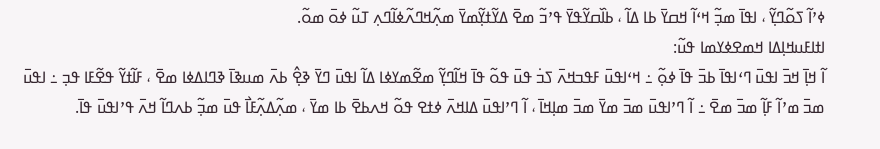ߦߴߊ߬ ߖߋ߬ߣߌ߲߬ ، ߊߟߊ߫ ߘߏ߲߬ ߞߵߊ߬ ߞߛߌ߫ ߕߊ ߡߊ߬ ، ߕߊ߰ߛߌ߬ߟߌ߫ ߟߴߏ߬ ߘߐ߫ ߡߌ߬ߙߌ߲߬ߘߌ߫ ߘߍ߲߬ߞߣߍ߬ߦߊ߬ߣߍ߲ ߠߎ߬ ߦߋ߫ ߘߋ߬.
ߊߙߊߓߎߞߊ߲ߡߊ ߞߘߐߦߌߘߊ ߟߎ߬:
ߊ߬ ߞߊ߲߫ ߞߏ߫ ߊߟߎ߫ ߣߵߊߟߊ߫ ߕߏ߫ ߟߊ߫ ߦߋ߲߬ ߸ ߞߵߊߟߎ߫ ߓߟߏߞߍ߫ ߖߏ߭ ߟߎ߫ ߟߋ߬ ߟߊ߫ ߞߊ߬ߣߌ߲߬ ߘߐ߬ߘߌߦߊ ߡߊ߬ ߊߟߎ߫ ߣߌ߫ ߢߐ߲߮ ߕߍ߫ ߘߎߢߊ߫ ߢߣߊߡߦߊ ߘߐ߫ ، ߓߊ߬ߙߌ߬ ߟߐ߬ߓߊ ߟߏ߲ ߸ ߊߟߎ߫ ߘߏ߫ ߘߴߊ߬ ߓߊ߲߬ ߘߏ߫ ߘߐ߫ ߸ ߊ߬ ߣߴߊߟߎ߫ ߘߏ߫ ߘߌ߫ ߘߏ߫ ߘߊ߲ߞߊ߫ ، ߊ߬ ߣߴߊߟߎ߫ ߡߊߞߍ߫ ߦߙߐ ߟߋ߬ ߞߍߕߐ߫ ߕߊ ߘߌ߫ ، ߘߍ߲߬ߡߍ߲߬ߓߊ߯ ߟߎ߫ ߘߏ߲߬ ߕߍߣߊ߬ ߞߍ߫ ߟߴߊߟߎ߫ ߟߊ߫.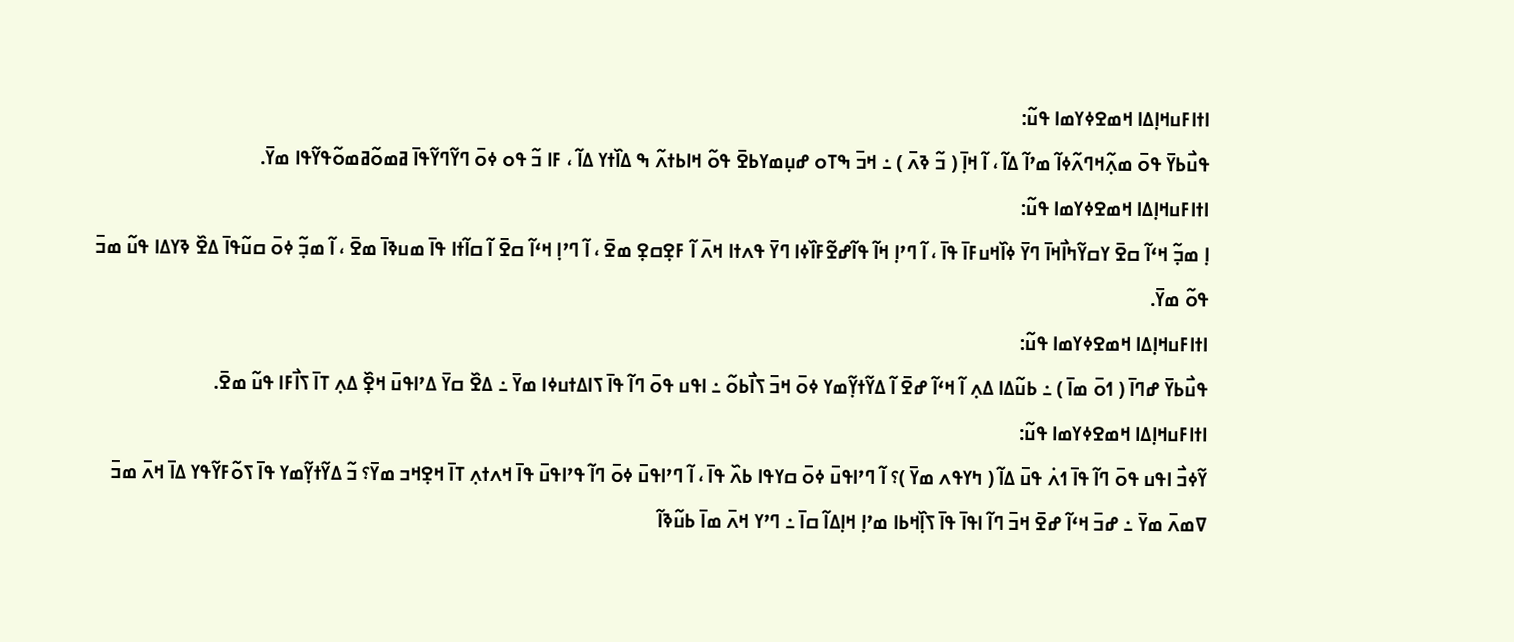ߊߙߊߓߎߞߊ߲ߡߊ ߞߘߐߦߌߘߊ ߟߎ߬:
ߟߎ߯ߕߌ߫ ߟߋ߫ ߘߍ߲߬ߞߣߍ߬ߦߊ߬ ߘߴߊ߬ ߡߊ߬ ، ߊ߬ ߞߊ߲߫ ( ߏ߬ ߢߍ߫ ) ߸ ߞߏ߫ ߒߠߋ ߝߎ߲ߘߌߕߐ߫ ߟߋ߬ ߞߊߕߙߍ߬ ߒ ߡߊ߰ߙߌ ߡߊ߬ ، ߓߊ ߏ߬ ߟߋ ߦߋ߫ ߣߌ߬ߣߌ߬ߟߊ߫ ߥߘߋ߬ߥߘߋ߬ߟߌ߬ߟߊ ߘߌ߫.
ߊߙߊߓߎߞߊ߲ߡߊ ߞߘߐߦߌߘߊ ߟߎ߬:
ߊ߲ ߘߏ߲߬ ߞߵߊ߬ ߛߐ߫ ߌߛߌ߬ߤߊ߯ߞߊ߫ ߣߌ߫ ߦߊ߰ߞߎߓߊ߫ ߟߊ߫ ، ߊ߬ ߣߴߊ߲ ߞߊ߬ ߟߊ߬ߝߐ߬ߓߊ߰ߦߊ ߣߌ߫ ߟߍߙߊ ߞߍ߫ ߊ߬ ߓߐ߲ߛߐ߲ ߘߐ߫ ، ߊ߬ ߣߴߊ߲ ߞߵߊ߬ ߛߐ߫ ߊ߬ ߛߊ߬ߙߊ ߟߊ߫ ߘߎߢߊ߫ ߘߐ߫ ، ߊ߬ ߘߏ߲߬ ߦߋ߫ ߛߎ߬ߟߊ߫ ߡߐ߰ ߢߌߡߊ ߟߎ߬ ߘߏ߫ ߟߋ߬ ߘߌ߫.
ߊߙߊߓߎߞߊ߲ߡߊ ߞߘߐߦߌߘߊ ߟߎ߬:
ߟߎ߯ߕߌ߫ ߝߣߊ߫ ( ߗߋ߫ ߘߊ߫ ) ߸ ߕߎ߬ߡߊ ߡߍ߲ ߊ߬ ߞߵߊ߬ ߝߐ߫ ߊ߬ ߡߌ߬ߙߌ߲߬ߘߌ ߦߋ߫ ߞߏ߫ ߖߊ߯ߕߋ߬ ߸ ߊߟߎ ߟߋ߫ ߣߊ߬ ߟߊ߫ ߖߊߡߙߎߦߊ ߘߌ߫ ߸ ߡߐ߰ ߛߌ߫ ߡߴߊߟߎ߫ ߞߐ߲߰ ߡߍ߲ ߠߊ߫ ߖߊ߯ߓߊ ߟߎ߬ ߘߐ߫.
ߊߙߊߓߎߞߊ߲ߡߊ ߞߘߐߦߌߘߊ ߟߎ߬:
ߌ߬ߦߏ߯ ߊߟߎ ߟߋ߫ ߣߊ߬ ߟߊ߫ ߗߍ߭ ߟߎ߫ ߡߊ߬ ( ߤߌߟߍ ߘߌ߫ )؟ ߊ߬ ߣߴߊߟߎ߫ ߦߋ߫ ߛߌߟߊ ߕߍ߰ ߟߊ߫ ، ߊ߬ ߣߴߊߟߎ߫ ߦߋ߫ ߣߊ߬ ߟߴߊߟߎ߫ ߟߊ߫ ߞߍߙߍ߲ ߠߊ߫ ߞߐ߲ߞߏ ߘߌ߫؟ ߏ߬ ߡߌ߬ߙߌ߲߬ߘߌ ߟߊ߫ ߖߋ߬ߓߌ߬ߟߌ ߡߊ߫ ߞߍ߫ ߘߏ߫ ߜߘߍ߫ ߘߌ߫ ߸ ߝߏ߫ ߞߵߊ߬ ߝߐ߫ ߞߏ߫ ߣߊ߬ ߊߟߊ߫ ߟߊ߫ ߖߊ߲߰ߞߕߊ ߘߴߊ߲ ߞߊ߲ߡߊ߬ ߛߊ߫ ߸ ߣߴߌ ߞߍ߫ ߘߊ߫ ߕߎ߬ߢߊ߬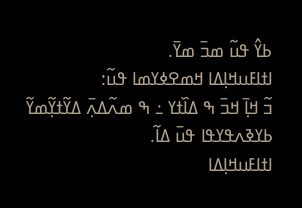ߕߌ߮ ߟߎ߬ ߘߏ߫ ߘߌ߫.
ߊߙߊߓߎߞߊ߲ߡߊ ߞߘߐߦߌߘߊ ߟߎ߬:
ߏ߬ ߞߊ߲߫ ߞߏ߫ ߒ ߡߊ߰ߙߌ ߸ ߒ ߘߍ߬ߡߍ߲߫ ߡߌ߬ߙߌ߲߬ߘߌ߬ ߕߌߢߍߟߌߟߊ ߟߎ߫ ߡߊ߬.
ߊߙߊߓߎߞߊ߲ߡߊ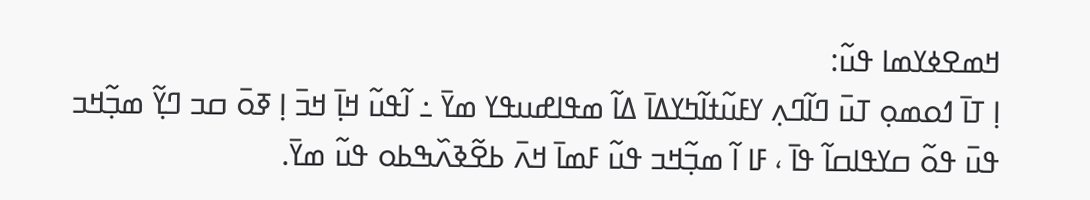ߞߘߐߦߌߘߊ ߟߎ߬:
ߊ߲ ߠߊ߫ ߗߋߘߋ߲ ߠߎ߫ ߣߊ߬ߣߍ߲ ߌߓߎ߬ߙߊ߬ߤߌߡߊ߫ ߡߊ߬ ߘߟߊߝߎߟߌ ߘߌ߫ ߸ ߊ߬ߟߎ߬ ߞߊ߲߫ ߞߏ߫ ߊ߲ ߧߋ߫ ߛߏ ߣߌ߲߬ ߘߏ߲߬ߞߏ ߟߎ߫ ߟߋ߬ ߛߌߟߊߛߊ߬ ߟߊ߫ ، ߓߊ ߊ߬ ߘߏ߲߬ߞߏ ߟߎ߬ ߓߘߊ߫ ߞߍ߫ ߕߐ߬ߢߍ߰ߒߕߋ ߟߎ߬ ߘߌ߫.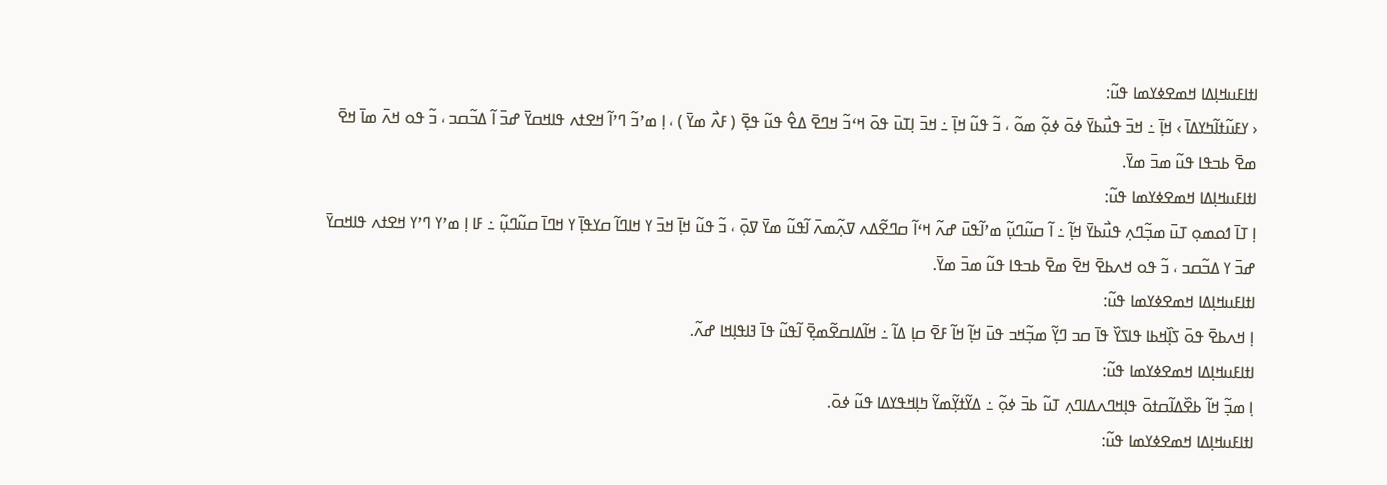ߊߙߊߓߎߞߊ߲ߡߊ ߞߘߐߦߌߘߊ ߟߎ߬:
‹ ߌߓߎ߬ߙߊ߬ߤߌߡߊ߫ › ߞߊ߲߫ ߸ ߞߏ߫ ߟߎ߯ߕߌ߫ ߦߋ߫ ߦߋ߲߬ ߘߋ߬ ، ߏ߬ ߟߎ߬ ߞߊ߲߫ ߸ ߞߏ߫ ߊ߲ߠߎ߫ ߟߋ߫ ߞߵߏ߬ ߞߣߐ߫ ߡߐ߮ ߟߎ߬ ߟߐ߲߫ ( ߓߍ߯ ߘߌ߫ ) ، ߊ߲ ߘߴߏ߬ ߣߴߊ߬ ߞߐߙߍ ߟߊߞߛߌ߫ ߝߏ߫ ߊ߬ ߡߏ߬ߛߏ ، ߏ߬ ߟߋ ߞߍ߫ ߘߊ߫ ߞߐ߫ ߘߐ߫ ߕߏߟߊ ߟߎ߬ ߘߏ߫ ߘߌ߫.
ߊߙߊߓߎߞߊ߲ߡߊ ߞߘߐߦߌߘߊ ߟߎ߬:
ߊ߲ ߠߊ߫ ߗߋߘߋ߲ ߠߎ߫ ߘߏ߲߬ߣߍ߲ ߟߎ߯ߕߌ߫ ߞߊ߲߬ ߸ ߊ߬ ߛߎ߬ߣߎ߲߬ ߘߴߊ߬ߟߎ߫ ߝߍ߬ ߞߵߊ߬ ߛߣߐ߬ߡߍ ߜߍ߲߬ߘߍ߫ ߊ߬ߟߎ߬ ߘߌ߫ ߜߋ߲߫ ، ߏ߬ ߟߎ߬ ߞߊ߲߫ ߞߏ߫ ߌ ߞߊߣߊ߬ ߛߌߟߊ߲߫ ߌ ߞߣߊ߫ ߛߎ߬ߣߎ߲߬ ߸ ߓߊ ߊ߲ ߘߴߌ ߣߴߌ ߞߐߙߍ ߟߊߞߛߌ߫ ߝߏ߫ ߌ ߡߏ߬ߛߏ ، ߏ߬ ߟߋ ߞߍߕߐ߫ ߞߐ߫ ߘߐ߫ ߕߏߟߊ ߟߎ߬ ߘߏ߫ ߘߌ߫.
ߊߙߊߓߎߞߊ߲ߡߊ ߞߘߐߦߌߘߊ ߟߎ߬:
ߊ߲ ߞߍߕߐ߫ ߟߋ߫ ߖߊ߲߰ߞߕߊ ߟߊߖߌ߰ ߟߊ߫ ߛߏ ߣߌ߲߬ ߘߏ߲߬ߞߏ ߟߎ߫ ߞߊ߲߬ ߞߊ߬ ߓߐ߫ ߛߊ߲ ߡߊ߬ ߸ ߞߊ߬ߡߊߛߐ߬ߘߐ߲߫ ߊ߬ߟߎ߬ ߟߊ߫ ߔߊߟߊ߲ߞߊ ߝߍ߬.
ߊߙߊߓߎߞߊ߲ߡߊ ߞߘߐߦߌߘߊ ߟߎ߬:
ߊ߲ ߘߏ߲߬ ߞߊ߬ ߕߐ߰ߡߊ߬ߛߙߋ߫ ߟߊ߲ߞߣߍߡߊߣߍ߲ ߠߎ߬ ߕߏ߫ ߦߋ߲߬ ߸ ߡߌ߬ߙߌ߲߬ߘߌ߬ ߤߊ߲ߞߟߌߡߊ ߟߎ߬ ߦߋ߫.
ߊߙߊߓߎߞߊ߲ߡߊ ߞߘߐߦߌߘߊ ߟߎ߬: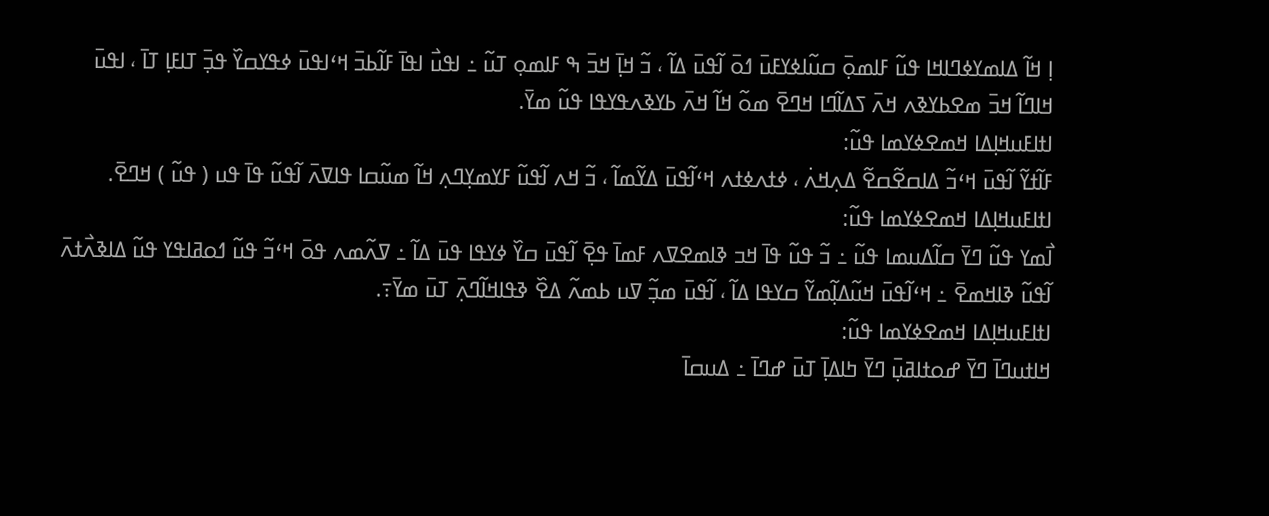ߊ߲ ߞߊ߬ ߡߊߘߌߦߣߊߞߊ ߟߎ߬ ߓߊߘߋ߲߫ ߛߎ߬ߊߦߌߓߎ߫ ߗߋ߫ ߊ߬ߟߎ߫ ߡߊ߬ ، ߏ߬ ߞߊ߲߫ ߞߏ߫ ߒ ߓߊߘߋ߲ ߠߎ߬ ߸ ߊߟߎ߯ ߊߟߊ߫ ߓߊ߬ߕߏ߫ ߞߵߊߟߎ߫ ߦߟߌߛߌ߰ ߟߏ߲߫ ߠߊߓߊ߲ ߠߊ߫ ، ߊߟߎ߫ ߞߊߣߊ߬ ߞߏ߫ ߘߐߕߌߢߍ ߞߍ߫ ߖߡߊ߬ߣߊ ߞߣߐ߫ ߘߋ߬ ߞߊ߬ ߞߍ߫ ߕߌߢߍߟߌߟߊ ߟߎ߬ ߘߌ߫.
ߊߙߊߓߎߞߊ߲ߡߊ ߞߘߐߦߌߘߊ ߟߎ߬:
ߓߊ߬ߙߌ߬ ߊ߬ߟߎ߫ ߞߵߏ߬ ߡߊߛߐ߬ߛߐ߬ ߡߍ߲ߞߍ߭ ، ߦߙߍߦߙߍ ߞߵߊ߬ߟߎ߫ ߡߌ߬ߘߊ߬ ، ߏ߬ ߞߍ ߊ߬ߟߎ߬ ߓߌߘߌ߲ߣߍ߲ ߞߊ߬ ߘߎ߬ߛߊ ߟߊߜߍ߫ ߊ߬ߟߎ߬ ߟߊ߫ ߟߎ ( ߟߎ߬ ) ߞߣߐ߫.
ߊߙߊߓߎߞߊ߲ߡߊ ߞߘߐߦߌߘߊ ߟߎ߬:
ߊ߯ߘߌ ߟߎ߬ ߣߌ߫ ߛߊ߬ߡߎߘߊ ߟߎ߬ ߸ ߏ߬ ߟߎ߬ ߟߊ߫ ߞߏ ߢߊߘߐߜߍ ߓߘߊ߫ ߟߐ߲߫ ߊ߬ߟߎ߫ ߛߌ߰ ߦߌߟߊ ߟߎ߫ ߡߊ߬ ߸ ߜߍ߬ߘߍ ߟߋ߫ ߞߵߏ߬ ߟߎ߬ ߗߋߥߊߟߌ ߟߎ߬ ߡߊߢߍ߯ߙߍ߫ ߊ߬ߟߎ߬ ߢߊߞߘߐ߫ ߸ ߞߵߊ߬ߟߎ߫ ߞߎ߬ߡߊ߲߬ߘߌ߬ ߛߌߟߊ ߡߊ߬ ، ߊ߬ߟߎ߫ ߘߏ߲߬ ߜߎ ߕߘߍ߬ ߡߐ߰ ߢߟߊߞߊ߬ߣߍ߲߫ ߠߎ߫ ߘߌ߫߹.
ߊߙߊߓߎߞߊ߲ߡߊ ߞߘߐߦߌߘߊ ߟߎ߬:
ߞߊߙߎߣߊ߫ ߣߌ߫ ߝߋߙߊߥߎ߲߫ ߣߌ߫ ߤߊߡߊ߲߫ ߠߎ߫ ߝߣߊ߫ ߸ ߡߎߛߊ߫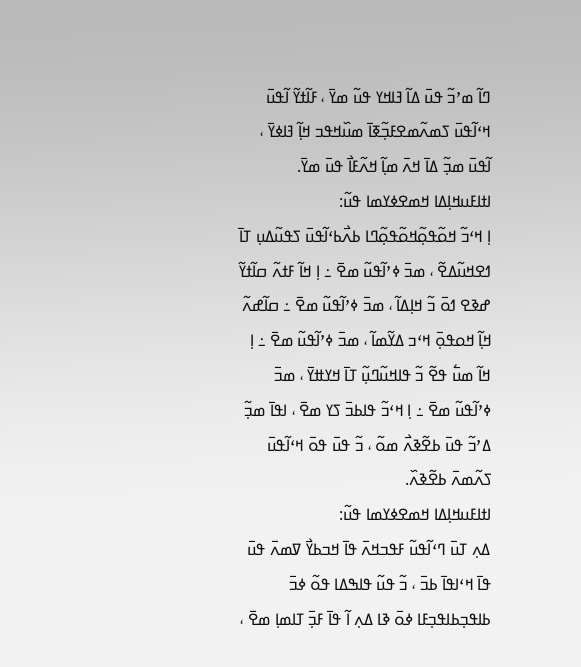ߣߊ߬ ߘߴߏ߬ ߟߎ߫ ߡߊ߬ ߔߊߞߌ ߟߎ߬ ߘߌ߫ ، ߓߊ߬ߙߌ߬ ߊ߬ߟߎ߫ ߞߵߊ߬ߟߎ߫ ߖߘߍ߬ߘߐߓߏ߲߬ߧߊ߫ ߘߎ߰ߞߟߏ ߞߊ߲߬ ߔߊߦߌ߫ ، ߊ߬ߟߎ߫ ߘߏ߲߬ ߡߊ߫ ߞߍ߫ ߘߊ߲߬ ߞߍ߬ߓߊ߯ ߟߎ߫ ߘߌ߫.
ߊߙߊߓߎߞߊ߲ߡߊ ߞߘߐߦߌߘߊ ߟߎ߬:
ߊ߲ ߞߵߏ߬ ߞߋ߬ߟߋ߲߬ߞߋ߬ߟߋ߲߬ߣߊ ߕߍ߯ߕߵߊ߬ߟߎ߫ ߖߟߎ߬ߡߎ߲ ߠߊ߫ ߗߐߞߎ߬ߡߐ߬ ، ߘߏ߫ ߦߴߊ߬ߟߎ߬ ߘߐ߫ ߸ ߊ߲ ߞߊ߬ ߓߙߍ߬ ߛߊ߬ߙߌ߬ ߝߢߐ ߗߋ߫ ߏ߬ ߞߊ߲ߡߊ߬ ، ߘߏ߫ ߦߴߊ߬ߟߎ߬ ߘߐ߫ ߸ ߛߊ߬ߝߍ߬ ߞߊ߲߬ ߞߋߟߋ߲߫ ߞߵߏ ߡߌ߬ߘߊ߬ ، ߘߏ߫ ߦߴߊ߬ߟߎ߬ ߘߐ߫ ߸ ߊ߲ ߞߊ߬ ߘߎ߱ ߟߐ߬ ߏ߬ ߟߊߞߎ߬ߣߎ߲߬ ߠߊ߫ ߞߌߚߌ߫ ، ߘߏ߫ ߦߴߊ߬ߟߎ߬ ߘߐ߫ ߸ ߊ߲ ߞߵߏ߬ ߟߊߕߏ߫ ߖߌ ߘߐ߫ ، ߊߟߊ߫ ߘߏ߲߬ ߡߴߏ߬ ߟߎ߫ ߕߐ߬ߢߍ߯ ߘߋ߬ ، ߏ߬ ߟߎ߫ ߟߋ߫ ߞߵߊ߬ߟߎ߫ ߖߍ߬ߘߍ߫ ߕߐ߬ߢߍ߰.
ߊߙߊߓߎߞߊ߲ߡߊ ߞߘߐߦߌߘߊ ߟߎ߬:
ߡߍ߲ ߠߎ߫ ߣߵߊ߬ߟߎ߬ ߓߟߏߞߍ߫ ߟߊ߫ ߞߏߕߌ߯ ߜߘߍ߫ ߟߎ߫ ߟߊ߫ ߞߵߊߟߊ߫ ߕߏ߫ ، ߏ߬ ߟߎ߬ ߟߊߒߡߊ ߟߋ߬ ߦߏ߫ ߕߊߟߏ߲ߕߊߟߏ߲ߓߊ ߦߋ߫ ߢߊ ߡߍ߲ ߊ߬ ߟߊ߫ ߓߏ߲߫ ߠߊߘߊ߲ ߘߐ߫ ،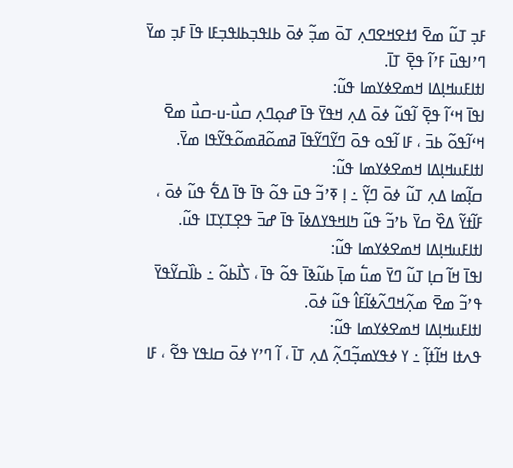ߓߏ߲ ߠߎ߬ ߘߐ߫ ߗߙߐߞߐߣߍ߲ ߠߋ߫ ߘߏ߲߬ ߦߋ߫ ߕߊߟߏ߲ߕߊߟߏ߲ߓߊ ߟߊ߫ ߓߏ߲ ߘߌ߫ ߣߴߊߟߎ߫ ߓߴߊ߬ ߟߐ߲߫ ߠߊ߫.
ߊߙߊߓߎߞߊ߲ߡߊ ߞߘߐߦߌߘߊ ߟߎ߬:
ߊߟߊ߫ ߞߵߊ߬ ߟߐ߲߫ ߊ߬ߟߎ߬ ߦߋ߫ ߡߍ߲ ߞߟߌ߫ ߟߊ߫ ߝߋ߲ߣߍ߲ ߛߎ߯-ߎ-ߛߎ߯ ߘߐ߫ ߞߵߊ߬ߟߋ߬ ߕߏ߫ ، ߓߊ ߊ߬ߟߋ ߟߋ߫ ߣߌ߬ߣߌ߬ߟߊ߫ ߥߘߋ߬ߥߘߋ߬ߟߌ߬ߟߊ ߘߌ߫.
ߊߙߊߓߎߞߊ߲ߡߊ ߞߘߐߦߌߘߊ ߟߎ߬:
ߛߊ߲߬ߘߊ ߡߍ߲ ߠߎ߬ ߦߋ߫ ߣߌ߲߬ ߸ ߊ߲ ߧߴߏ߬ ߟߎ߫ ߟߋ߬ ߟߊ߫ ߟߊ߫ ߡߐ߱ ߟߎ߬ ߦߋ߫ ، ߓߊ߬ߙߌ߬ ߡߐ߰ ߛߌ߫ ߕߴߏ߬ ߟߎ߬ ߤߊߞߟߌߡߦߊ߫ ߟߊ߫ ߝߏ߫ ߟߐ߲ߠߌ߲ߠߊ ߟߎ߬.
ߊߙߊߓߎߞߊ߲ߡߊ ߞߘߐߦߌߘߊ ߟߎ߬:
ߊߟߊ߫ ߞߊ߬ ߛߊ߲ ߠߎ߬ ߣߌ߫ ߘߎ߱ ߘߊ߲߫ ߕߎ߬ߢߊ߫ ߟߋ߬ ߟߊ߫ ، ߖߊ߯ߕߋ߬ ߸ ߕߊ߰ߛߌ߬ߟߌ߫ ߟߴߏ߬ ߘߐ߫ ߘߍ߲߬ߞߣߍ߬ߦߊ߬ߓߊ߮ ߟߎ߬ ߦߋ߫.
ߊߙߊߓߎߞߊ߲ߡߊ ߞߘߐߦߌߘߊ ߟߎ߬:
ߟߍߙߊ ߞߊ߬ߙߊ߲߬ ߸ ߌ ߦߟߌߘߏ߲߬ߣߍ߲߬ ߡߍ߲ ߠߊ߫ ، ߊ߬ ߣߴߌ ߦߋ߫ ߛߊߟߌ ߟߐ߬ ، ߓߊ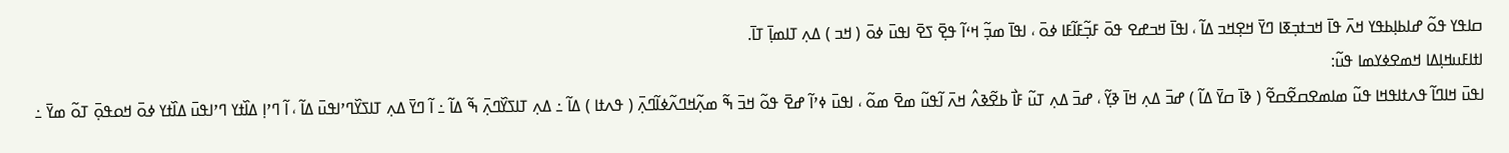ߛߊߟߌ ߟߋ߬ ߝߊߕߊ߲ߕߟߌ ߞߍ߫ ߟߊ߫ ߞߏߙߏ߲ߧߊ ߣߌ߫ ߞߐ߲ߞߏ ߡߊ߬ ، ߊߟߊ߫ ߞߏߝߐ ߟߋ߫ ߓߏ߲߬ߓߊ߬ߓߊ ߦߋ߫ ، ߊߟߊ߫ ߘߏ߲߬ ߞߵߊ߬ ߟߐ߲߫ ߖߐ߫ ߊߟߎ߫ ߦߋ߫ ( ߞߏ ) ߡߍ߲ ߠߊߘߊ߲߫ ߠߊ߫.
ߊߙߊߓߎߞߊ߲ߡߊ ߞߘߐߦߌߘߊ ߟߎ߬:
ߊߟߎ߫ ߞߊߣߊ߬ ߟߍߙߊߟߞߊ ߟߎ߬ ߘߊߘߐߛߐ߬ߛߐ߬ ( ߢߊ߫ ߛߌ߫ ߡߊ߬ ) ߝߏ߫ ߡߍ߲ ߞߊ߫ ߢߌ߲߬ ، ߝߏ߫ ߡߍ߲ ߠߎ߬ ߓߊ߯ ߕߐ߬ߢߍ߮ ߞߍ߫ ߊ߬ߟߎ߬ ߘߐ߫ ߘߋ߬ ، ߊߟߎ߫ ߦߴߊ߬ ߝߐ߫ ߟߋ߬ ߞߏ߫ ߒ߬ ߘߍ߲߬ߞߣߍ߬ߦߊ߬ߣߍ߲߫ ( ߟߍߙߊ ) ߡߊ߬ ߸ ߡߍ߲ ߠߊߖߌ߰ߣߍ߲߫ ߒ߬ ߡߊ߬ ߸ ߊ߬ ߣߌ߫ ߡߍ߲ ߠߊߖߌ߰ߣߴߊߟߎ߫ ߡߊ߬ ، ߊ߬ ߣߴߊ߲ ߡߊ߰ߙߌ ߣߴߊߟߎ߫ ߡߊ߰ߙߌ ߦߋ߫ ߞߋߟߋ߲߫ ߠߋ߬ ߘߌ߫ ߸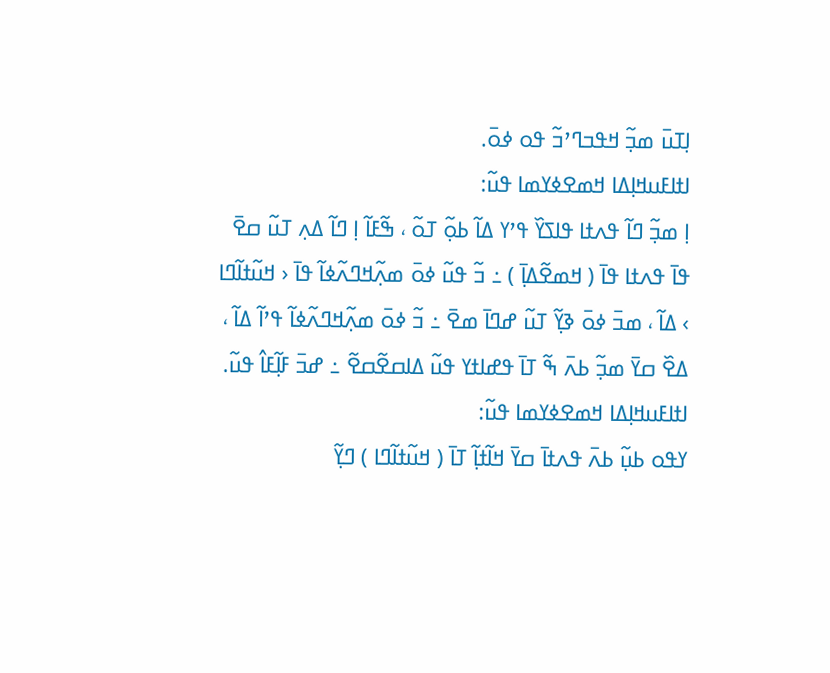ߊ߲ߠߎ߫ ߘߏ߲߬ ߞߟߏߣߴߏ߬ ߟߋ ߦߋ߫.
ߊߙߊߓߎߞߊ߲ߡߊ ߞߘߐߦߌߘߊ ߟߎ߬:
ߊ߲ ߘߏ߲߬ ߣߊ߬ ߟߍߙߊ ߟߊߖߌ߰ ߟߴߌ ߡߊ߬ ߕߋ߲߬ ߠߋ߬ ، ߒ߬ߓߊ߬ ߊ߲ ߣߊ߬ ߡߍ߲ ߠߎ߬ ߛߐ߫ ߟߊ߫ ߟߍߙߊ ߟߊ߫ ( ߞߘߐ߬ߡߊ߲߫ ) ߸ ߏ߬ ߟߎ߬ ߦߋ߫ ߘߍ߲߬ߞߣߍ߬ߦߊ߬ ߟߊ߫ ‹ ߞߎ߬ߙߊ߬ߣߊ › ߡߊ߬ ، ߘߏ߫ ߦߋ߫ ߢߌ߲߬ ߠߎ߬ ߝߣߊ߫ ߘߐ߫ ߸ ߏ߬ ߦߋ߫ ߘߍ߲߬ߞߣߍ߬ߦߊ߬ ߟߴߊ߬ ߡߊ߬ ، ߡߐ߰ ߛߌ߫ ߘߏ߲߬ ߕߍ߫ ߒ߬ ߠߊ߫ ߟߝߊߙߌ ߟߎ߬ ߡߊߛߐ߬ߛߐ߬ ߸ ߝߏ߫ ߓߊ߲߬ߓߊ߮ ߟߎ߬.
ߊߙߊߓߎߞߊ߲ߡߊ ߞߘߐߦߌߘߊ ߟߎ߬:
ߌߟߋ ߕߎ߲߬ ߕߍ߫ ߟߍߙߊ߫ ߛߌ߫ ߞߊ߬ߙߊ߲߬ ߠߊ߫ ( ߞߎ߬ߙߊ߬ߣߊ ) ߣߌ߲߬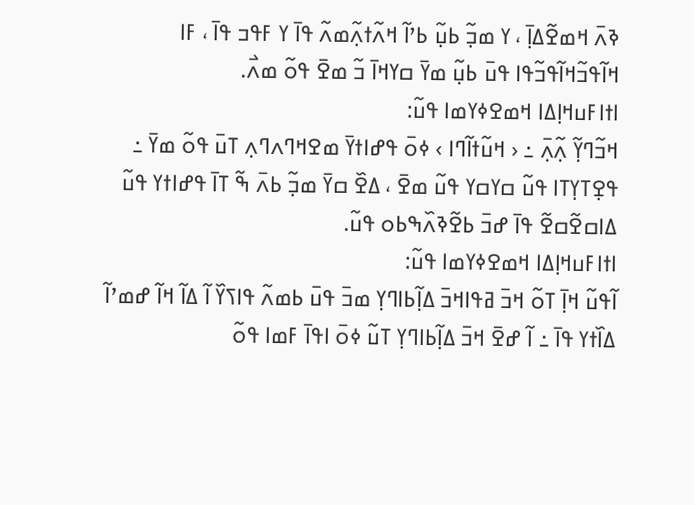ߢߍ߫ ߞߘߐ߬ߡߊ߲߫ ، ߌ ߘߏ߲߬ ߕߎ߲߬ ߕߴߊ߬ ߞߍ߬ߙߍ߲߬ߘߍ߬ ߟߊ߫ ߌ ߓߟߏ ߟߊ߫ ، ߓߊ ߞߊ߬ߟߏ߬ߞߊ߬ߟߏ߬ߟߊ ߟߎ߫ ߕߎ߲߬ ߘߌ߫ ߛߌߞߊ߫ ߏ߬ ߘߐ߫ ߟߋ߬ ߘߍ߯.
ߊߙߊߓߎߞߊ߲ߡߊ ߞߘߐߦߌߘߊ ߟߎ߬:
ߞߏ߬ߣߌ߲߬ ߍ߲߬ߍ߲߫ ߸ ‹ ߞߎ߬ߙߊ߬ߣߊ › ߦߋ߫ ߟߝߊߙߌ߫ ߘߐߞߣߍߣߍ߲ ߠߎ߫ ߟߋ߬ ߘߌ߫ ߸ ߟߐ߲ߠߌ߲ߠߊ ߟߎ߬ ߛߌߛߌ ߟߎ߬ ߘߐ߫ ، ߡߐ߰ ߛߌ߫ ߘߏ߲߬ ߕߍ߫ ߒ߬ ߠߊ߫ ߟߝߊߙߌ ߟߎ߬ ߡߊߛߐ߬ߛߐ߬ ߟߊ߫ ߝߏ߫ ߕߐ߬ߢߍ߰ߒߕߋ ߟߎ߬.
ߊߙߊߓߎߞߊ߲ߡߊ ߞߘߐߦߌߘߊ ߟߎ߬:
ߊ߬ߟߎ߬ ߞߊ߲߫ ߠߋ߬ ߞߏ߫ ߥߟߊߞߏ߫ ߡߊ߲߬ߕߊߣߌ߲ ߘߏ߫ ߟߎ߫ ߕߘߍ߬ ߟߊߖߌ߰ ߊ߬ ߡߊ߬ ߞߊ߬ ߝߘߴߊ߬ ߡߊ߰ߙߌ ߟߊ߫ ߸ ߊ߬ ߝߐ߫ ߞߏ߫ ߡߊ߲߬ߕߊߣߌ߲ ߠߎ߬ ߦߋ߫ ߊߟߊ߫ ߓߘߊ ߟߋ߬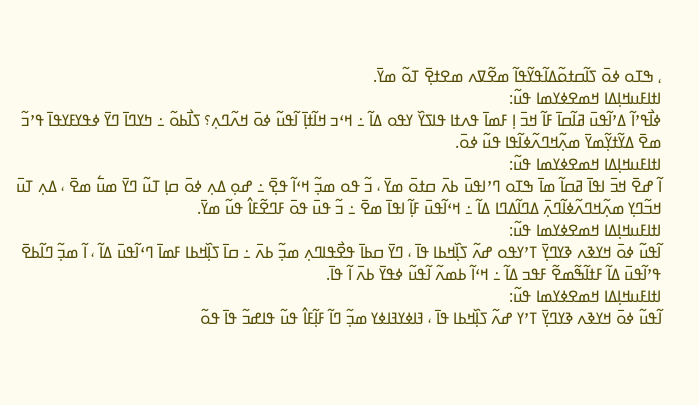، ߒߠߋ ߦߋ߫ ߖߊ߬ߛߙߋ߬ߡߊ߬ߟߌ߬ߟߊ߬ ߘߐ߬ߜߍ ߘߐߙߐ߲߫ ߠߋ߬ ߘߌ߫.
ߊߙߊߓߎߞߊ߲ߡߊ ߞߘߐߦߌߘߊ ߟߎ߬:
ߦߊ߯ߟߴߊ߬ ߡߴߊ߬ߟߎ߫ ߥߊ߬ߛߊ߫ ߓߊ߬ ߞߏ߫ ߊ߲ ߓߘߊ߫ ߟߍߙߊ ߟߊߖߌ߰ ߌߟߋ ߡߊ߬ ߸ ߞߵߏ ߞߊ߬ߙߊ߲߫ ߊ߬ߟߎ߬ ߦߋ߫ ߞߍ߬ߣߍ߲؟ ߖߊ߯ߕߋ߬ ߸ ߤߌߣߊ߫ ߣߌ߫ ߦߟߌߓߌߟߊ߫ ߟߴߏ߬ ߘߐ߫ ߡߌ߬ߙߌ߲߬ߘߌ߫ ߘߍ߲߬ߞߣߍ߬ߦߊ߬ߟߊ ߟߎ߬ ߦߋ߫.
ߊߙߊߓߎߞߊ߲ߡߊ ߞߘߐߦߌߘߊ ߟߎ߬:
ߊ߬ ߝߐ߫ ߞߏ߫ ߊߟߊ߫ ߥߛߊ߬ ߘߊ߫ ߒߠߋ ߣߴߊߟߎ߫ ߕߍ߫ ߛߙߋ߫ ߘߌ߫ ، ߏ߬ ߟߋ ߘߏ߲߬ ߞߵߊ߬ ߟߐ߲߫ ߸ ߝߋ߲ ߡߍ߲ ߦߋ߫ ߛߊ߲ ߠߎ߬ ߣߌ߫ ߘߎ߱ ߘߐ߫ ، ߡߍ߲ ߠߎ߫ ߞߏ߬ߣߌ߲ ߘߍ߲߬ߞߣߍ߬ߦߊ߬ߣߍ߲߫ ߡߣߊ߬ߡߣߊ ߡߊ߬ ߸ ߞߵߊ߬ߟߎ߫ ߓߊ߲߬ ߊߟߊ߫ ߘߐ߫ ߸ ߏ߬ ߟߎ߫ ߟߋ߫ ߓߣߐ߬ߓߊ߮ ߟߎ߬ ߘߌ߫.
ߊߙߊߓߎߞߊ߲ߡߊ ߞߘߐߦߌߘߊ ߟߎ߬:
ߊ߬ߟߎ߬ ߦߋ߫ ߞߌߢߍ ߢߌߣߌ߲߫ ߠߴߌߟߋ ߝߍ߬ ߖߊ߲߰ߞߕߊ ߟߊ߫ ، ߣߌ߫ ߛߕߊ߫ ߟߐ߯ߟߊߣߍ߲ ߘߏ߲߬ ߕߍ߫ ߸ ߛߊ߫ ߖߊ߲߰ߞߕߊ ߓߘߊ߫ ߣߵߊ߬ߟߎ߫ ߡߊ߬ ، ߊ߬ ߘߏ߲߬ ߣߊ߬ߕߐ߫ ߟߴߊ߬ߟߎ߫ ߡߊ߬ ߓߙߊ߬ߒ߬ߘߐ߬ ߓߟߏ ߡߊ߬ ߸ ߞߵߊ߬ ߕߘߍ߬ ߊ߬ߟߎ߬ ߦߟߌ߫ ߕߍ߫ ߊ߬ ߟߊ߫.
ߊߙߊߓߎߞߊ߲ߡߊ ߞߘߐߦߌߘߊ ߟߎ߬:
ߊ߬ߟߎ߬ ߦߋ߫ ߞߌߢߍ ߢߌߣߌ߲߫ ߠߴߌ ߝߍ߬ ߖߊ߲߰ߞߕߊ ߟߊ߫ ، ߔߊߦߌߔߊߦߌ ߘߏ߲߬ ߣߊ߬ ߓߊ߲߬ߓߊ߮ ߟߎ߬ ߟߊߝߏ߬ ߟߊ߫ ߟߋ߬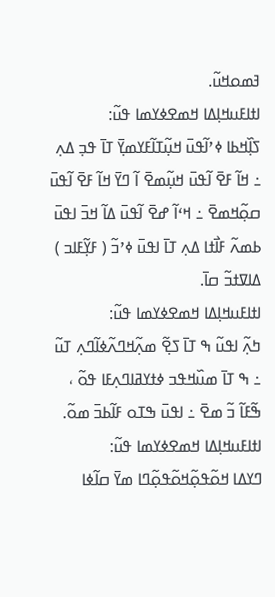ߔߘߋߞߎ߬.
ߊߙߊߓߎߞߊ߲ߡߊ ߞߘߐߦߌߘߊ ߟߎ߬:
ߖߊ߲߰ߞߕߊ ߦߴߊ߬ߟߎ߫ ߞߎ߲߬ߠߊ߬ߓߌߘߌ߲߫ ߠߊ߫ ߟߏ߲ ߡߍ߲ ߸ ߞߊ߬ ߓߐ߫ ߊ߬ߟߎ߫ ߞߎ߲߬ߘߐ߫ ߊ߬ ߣߌ߫ ߞߊ߬ ߓߐ߫ ߊ߬ߟߎ߫ ߛߋ߲߬ߞߘߐ߫ ߸ ߞߵߊ߬ ߝߐ߫ ߊ߬ߟߎ߫ ߡߊ߬ ߞߏ߫ ߊߟߎ߫ ߕߘߍ߬ ߓߊ߯ߙߊ ߡߍ߲ ߠߊ߫ ߊߟߎ߫ ߦߴߏ߬ ( ߓߌ߲߬ߓߊߏ ) ߡߊߜߙߏ߬ ߛߊ߫.
ߊߙߊߓߎߞߊ߲ߡߊ ߞߘߐߦߌߘߊ ߟߎ߬:
ߤߍ߲߬ ߊߟߎ߬ ߒ ߠߊ߫ ߖߐ߲߬ ߘߍ߲߬ߞߣߍ߬ߦߊ߬ߣߍ߲ ߠߎ߬ ߸ ߒ ߠߊ߫ ߘߎ߰ߞߟߏ ߦߙߌߥߊߣߍ߲ߓߊ ߟߋ߬ ، ߒ߬ߓߊ߬ ߏ߬ ߘߐ߫ ߸ ߊߟߎ߫ ߒߠߋ ߓߊ߬ߕߏ߫ ߘߋ߬.
ߊߙߊߓߎߞߊ߲ߡߊ ߞߘߐߦߌߘߊ ߟߎ߬:
ߣߌߡߊ ߞߋ߬ߟߋ߲߬ߞߋ߬ߟߋ߲߬ߣߊ ߘߌ߫ ߛߊ߬ߦߊ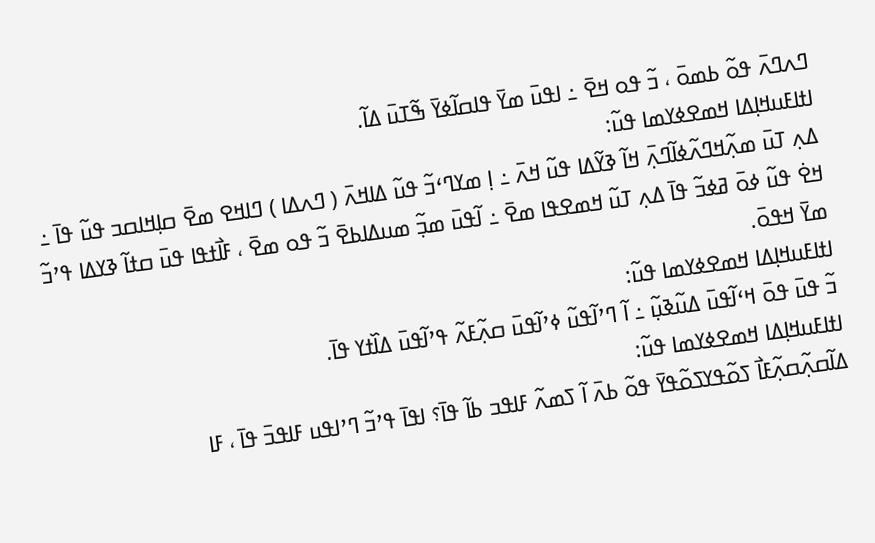ߣߍߣߍ߫ ߟߋ߬ ߕߘߋ߫ ، ߏ߬ ߟߋ ߞߐ߫ ߸ ߊߟߎ߫ ߘߌ߫ ߟߊߛߊ߬ߦߌ߫ ߒ߬ߠߎ߫ ߡߊ߬.
ߊߙߊߓߎߞߊ߲ߡߊ ߞߘߐߦߌߘߊ ߟߎ߬:
ߡߍ߲ ߠߎ߫ ߘߍ߲߬ߞߣߍ߬ߦߊ߬ߣߍ߲߫ ߞߊ߬ ߢߌ߬ߡߊ ߟߎ߬ ߞߍ߫ ߸ ߊ߲ ߘߌߣߵߏ߬ ߟߎ߬ ߡߊߞߍ߫ ( ߣߍߡߊ ) ߣߊߞߐ ߘߐ߫ ߛߊ߲ߞߊߛߏ ߟߎ߬ ߟߊ߫ ߸ ߞߐ߭ ߟߎ߬ ߦߋ߫ ߥߦߏ߬ ߟߊ߫ ߡߍ߲ ߠߎ߬ ߞߘߐߟߊ ߘߐ߫ ߸ ߊ߬ߟߎ߫ ߘߏ߲߬ ߘߎߡߊߕߐ߫ ߏ߬ ߟߋ ߘߐ߫ ، ߓߊ߯ߙߟߊ ߟߎ߫ ߛߙߊ߬ ߢߌߡߊ ߟߴߏ߬ ߘߌ߫ ߞߟߋ߫.
ߊߙߊߓߎߞߊ߲ߡߊ ߞߘߐߦߌߘߊ ߟߎ߬:
ߏ߬ ߟߎ߫ ߟߋ߫ ߞߵߊ߬ߟߎ߫ ߡߎ߬ߢߎ߲߬ ߸ ߊ߬ ߣߴߊ߬ߟߎ߬ ߦߴߊ߬ߟߎ߫ ߛߍ߲߬ߓߍ߬ ߟߴߊ߬ߟߎ߫ ߡߊ߰ߙߌ ߟߊ߫.
ߊߙߊߓߎߞߊ߲ߡߊ ߞߘߐߦߌߘߊ ߟߎ߬:
ߡߊ߬ߛߍ߲߬ߛߍ߲߬ߓߊ߯ ߖߋ߬ߟߌߖߋ߬ߟߌ߫ ߟߋ߬ ߕߍ߫ ߊ߬ ߖߘߍ߬ ߓߊߟߏ ߕߊ߬ ߟߊ߫؟ ߊߟߊ߫ ߟߴߏ߬ ߣߴߊߟߎ ߓߊߟߏ߫ ߟߊ߫ ، ߓߊ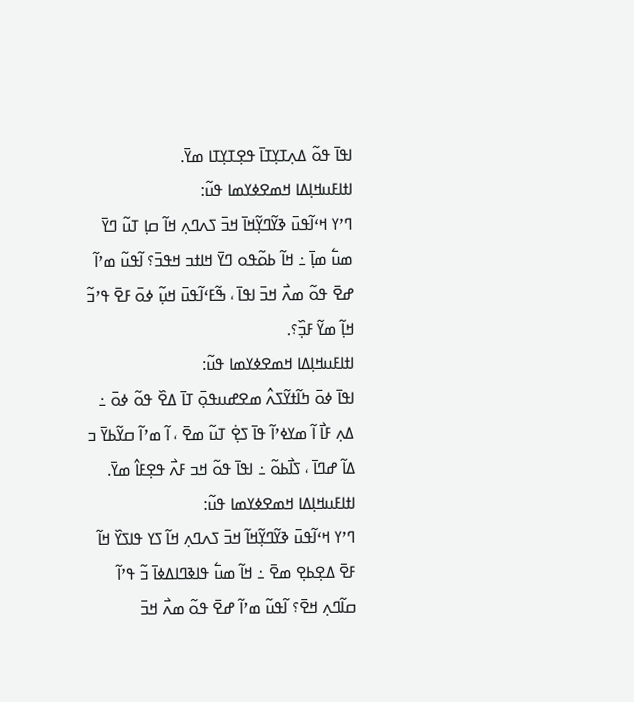ߊߟߊ߫ ߟߋ߬ ߡߍ߲ߠߌ߲ߠߊ߫ ߟߐ߲ߠߌ߲ߠߊ ߘߌ߫.
ߊߙߊߓߎߞߊ߲ߡߊ ߞߘߐߦߌߘߊ ߟߎ߬:
ߣߴߌ ߞߵߊ߬ߟߎ߫ ߢߌ߬ߣߌ߲߬ߞߊ߫ ߞߏ߫ ߖߍߣߍ߲ ߞߊ߬ ߛߊ߲ ߠߎ߬ ߣߌ߫ ߘߎ߱ ߘߊ߲߫ ߸ ߞߊ߬ ߕߋ߬ߟߋ ߣߌ߫ ߞߊߙߏ ߞߟߏ߫؟ ߊ߬ߟߎ߬ ߘߴߊ߬ ߝߐ߫ ߟߋ߬ ߘߍ߯ ߞߏ߫ ߊߟߊ߫ ، ߒ߬ߓߵߊ߬ߟߎ߫ ߞߎ߲߬ ߦߋ߫ ߓߐ߫ ߟߴߏ߬ ߞߊ߲߬ ߘߌ߬ ߓߏ߲߰؟.
ߊߙߊߓߎߞߊ߲ߡߊ ߞߘߐߦߌߘߊ ߟߎ߬:
ߊߟߊ߫ ߦߋ߫ ߤߊ߬ߙߌ߬ߖߍ߮ ߘߐߝߎߟߋ߲߫ ߠߊ߫ ߡߐ߰ ߟߋ߬ ߦߋ߫ ߸ ߡߍ߲ ߓߊ߯ ߊ߬ ߘߌߦߴߊ߬ ߟߊ߫ ߖߐ߲߭ ߠߎ߬ ߘߐ߫ ، ߊ߬ ߘߴߊ߬ ߛߌ߬ߕߌ߫ ߏ ߡߊ߬ ߝߣߊ߫ ، ߖߊ߯ߕߋ߬ ߸ ߊߟߊ߫ ߟߋ߬ ߞߏ ߓߍ߯ ߟߐ߲ߓߊ߮ ߘߌ߫.
ߊߙߊߓߎߞߊ߲ߡߊ ߞߘߐߦߌߘߊ ߟߎ߬:
ߣߴߌ ߞߵߊ߬ߟߎ߫ ߢߌ߬ߣߌ߲߬ߞߊ߬ ߞߏ߫ ߖߍߣߍ߲ ߞߊ߬ ߖߌ ߟߊߖߌ߰ ߞߊ߬ ߓߐ߫ ߡߐ߲ߕߐ߲ ߘߐ߫ ߸ ߞߊ߬ ߘߎ߱ ߟߊߢߣߊߡߦߊ߫ ߏ߬ ߟߴߊ߬ ߛߊ߬ߣߍ߲ ߞߐ߫؟ ߊ߬ߟߎ߬ ߘߴߊ߬ ߝߐ߫ ߟߋ߬ ߘߍ߯ ߞߏ߫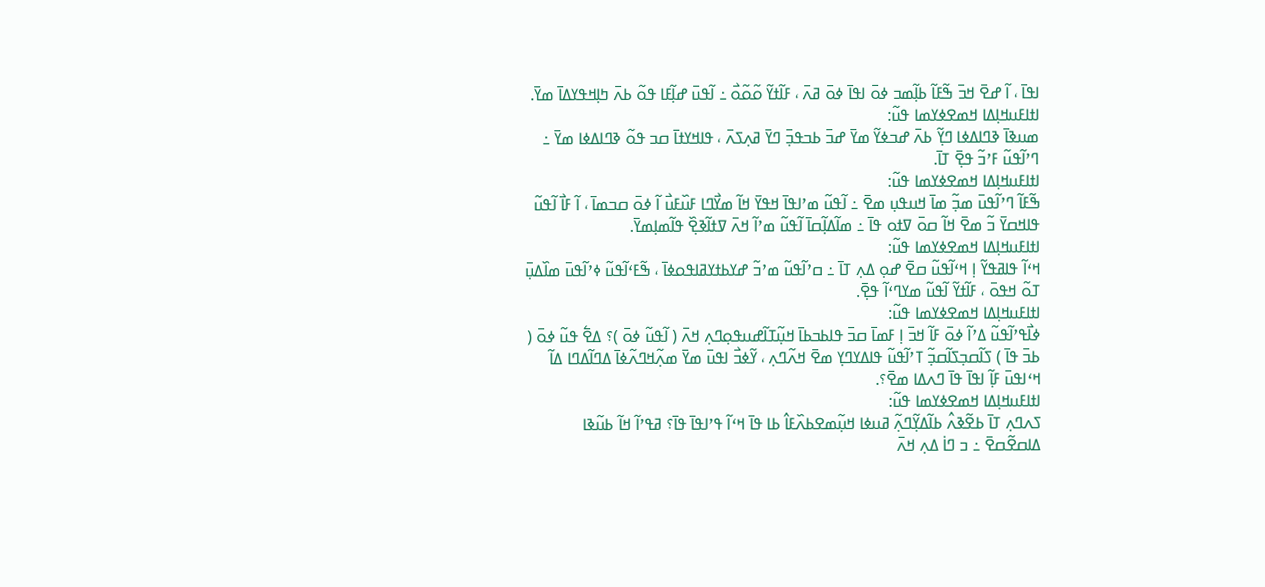ߊߟߊ߫ ، ߊ߬ ߝߐ߫ ߞߏ߫ ߒ߬ߓߊ߬ ߕߊ߲߬ߘߏ ߦߋ߫ ߊߟߊ߫ ߦߋ߫ ߥߍ߫ ، ߓߊ߬ߙߌ߬ ߋ߬ߋ߬ߋ߯ ߸ ߊ߬ߟߎ߫ ߝߊ߲߬ߓߊ ߟߋ߬ ߕߍ߫ ߤߊ߲ߞߟߌߡߊ߫ ߘߌ߫.
ߊߙߊߓߎߞߊ߲ߡߊ ߞߘߐߦߌߘߊ ߟߎ߬:
ߘߎߢߊ߫ ߢߣߊߡߦߊ ߣߌ߲߬ ߕߍ߫ ߝߏߦߌ߬ ߘߌ߫ ߝߏ߫ ߕߏߟߏ߲߫ ߣߌ߫ ߥߍ߲ߖߍ߫ ، ߟߊߞߌߙߊ߫ ߛߏ ߟߋ߬ ߢߣߊߡߦߊ ߘߌ߫ ߸ ߣߴߊ߬ߟߎ߬ ߓߴߏ߬ ߟߐ߲߫ ߠߊ߫.
ߊߙߊߓߎߞߊ߲ߡߊ ߞߘߐߦߌߘߊ ߟߎ߬:
ߒ߬ߓߊ߬ ߣߴߊ߬ߟߎ߫ ߘߏ߲߬ ߘߊ߫ ߞߎߟߎ߲ ߘߐ߫ ߸ ߊ߬ߟߎ߬ ߘߴߊߟߊ߫ ߞߟߌ߫ ߞߊ߬ ߘߌ߯ߣߊ ߓߎ߰ߓߎ߯ ߊ߬ ߦߋ߫ ߛߏߘߊ߫ ، ߊ߬ ߓߊ߯ ߊ߬ߟߎ߬ ߟߊߞߛߌ߫ ߏ߬ ߘߐ߫ ߞߊ߬ ߛߋ߫ ߜߙߋ ߟߊ߫ ߸ ߘߊ߬ߡߊ߲߬ߛߊ߫ ߊ߬ߟߎ߬ ߘߴߊ߬ ߞߍ߫ ߜߙߊ߬ߢߐ߲߰ ߟߊ߬ߘߊ߲ߘߌ߫.
ߊߙߊߓߎߞߊ߲ߡߊ ߞߘߐߦߌߘߊ ߟߎ߬:
ߞߵߊ߬ ߟߊߥߟߌ߬ ߊ߲ ߞߵߊ߬ߟߎ߬ ߛߐ߫ ߝߋ߲ ߡߍ߲ ߠߊ߫ ߸ ߛߴߊ߬ߟߎ߬ ߘߴߏ߬ ߝߌߕߙߌߥߊߟߋߦߊ߫ ، ߒ߬ߓߵߊ߬ߟߎ߬ ߦߴߊ߬ߟߎ߫ ߘߊ߰ߡߎ߲߫ ߠߋ߬ ߞߟߋ߫ ، ߓߊ߬ߙߌ߬ ߊ߬ߟߎ߬ ߘߌߣߵߊ߬ ߟߐ߲߫.
ߊߙߊߓߎߞߊ߲ߡߊ ߞߘߐߦߌߘߊ ߟߎ߬:
ߦߊ߯ߟߴߊ߬ߟߎ߬ ߡߴߊ߬ ߦߋ߫ ߓߊ߬ ߞߏ߫ ߊ߲ ߓߘߊ߫ ߛߏ߫ ߟߊߕߏߕߊ߫ ߞߎ߲߬ߠߊ߬ߝߎߟߋ߲ߣߍ߲ ߞߍ߫ ( ߊ߬ߟߎ߬ ߦߋ߫ )؟ ߡߐ߱ ߟߎ߬ ߦߋ߫ ( ߕߏ߫ ߟߊ߫ ) ߖߊ߬ߛߏ߲ߖߊ߬ߛߏ߲߬ ߠߴߊ߬ߟߎ߬ ߟߊߡߌߣߌ߲ ߘߐ߫ ߞߍ߬ߣߍ߲ ، ߌ߬ߦߏ߯ ߊߟߎ߫ ߘߌ߫ ߘߍ߲߬ߞߣߍ߬ߦߊ߫ ߡߣߊ߬ߡߣߊ ߡߊ߬ ߞߵߊߟߎ߫ ߓߊ߲߬ ߊߟߊ߫ ߟߊ߫ ߣߍߡߊ ߘߐ߫؟.
ߊߙߊߓߎߞߊ߲ߡߊ ߞߘߐߦߌߘߊ ߟߎ߬:
ߖߍߣߍ߲ ߠߊ߫ ߕߐ߬ߢߍ߮ ߕߊ߬ߡߌ߲߬ߣߍ߲߬ ߥߎߦߊ ߞߎ߲߬ߘߐߕߍ߰ߓߊ߮ ߕߊ ߟߊ߫ ߞߵߊ߬ ߟߴߊߟߊ߫ ߟߊ߫؟ ߥߟߴߊ߬ ߞߊ߬ ߕߎ߬ߢߊ ߡߊߛߐ߬ߛߐ߫ ߸ ߏ ߣߊ߭ ߡߍ߲ ߞߍ߫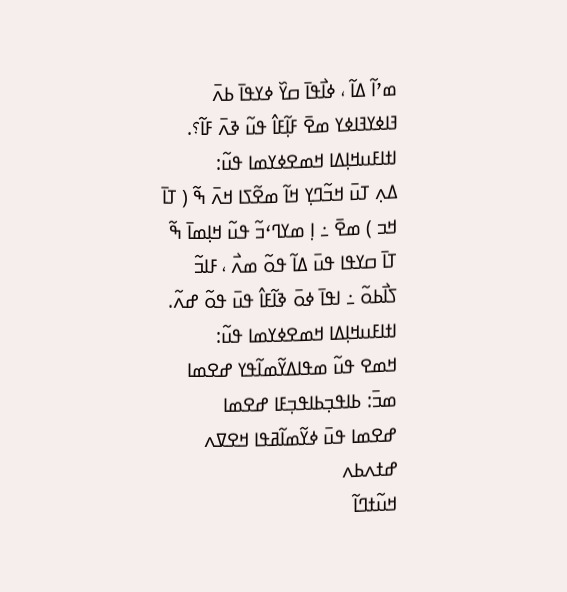ߘߴߊ߬ ߡߊ߬ ، ߦߊ߯ߟߊ߫ ߛߌ߰ ߦߌߟߊ߫ ߕߍ߫ ߔߊߦߌߔߊߦߌ ߘߐ߫ ߓߊ߲߬ߓߊ߮ ߟߎ߬ ߢߍ߫ ߓߊ߬؟.
ߊߙߊߓߎߞߊ߲ߡߊ ߞߘߐߦߌߘߊ ߟߎ߬:
ߡߍ߲ ߠߎ߫ ߞߏ߬ߣߌ߲ ߞߊ߬ ߘߐ߬ߖߊ ߞߍ߫ ߒ߬ ( ߠߊ߫ ߞߏ ) ߘߐ߫ ߸ ߊ߲ ߘߌߣߵߏ߬ ߟߎ߬ ߞߊ߲ߘߊ߫ ߒ߬ ߠߊ߫ ߛߌߟߊ ߟߎ߫ ߡߊ߬ ߟߋ߬ ߘߍ߯ ، ߓߊߏ߬ ߖߊ߯ߕߋ߬ ߸ ߊߟߊ߫ ߦߋ߫ ߢߊ߬ߓߊ߮ ߟߎ߫ ߟߋ߬ ߝߍ߬.
ߊߙߊߓߎߞߊ߲ߡߊ ߞߘߐߦߌߘߊ ߟߎ߬:
ߞߘߐ ߟߎ߬ ߘߟߊߡߌ߬ߘߊ߬ߟߌ ߝߐߘߊ ߘߏ߫: ߕߊߟߏ߲ߕߊߟߏ߲ߓߊ ߝߐߘߊ
ߝߐߘߊ ߟߎ߫ ߦߌ߬ߘߊ߬ߥߟߊ ߞߐߜߍ ߝߙߍߕߍ
ߞߎ߬ߙߣߊ߬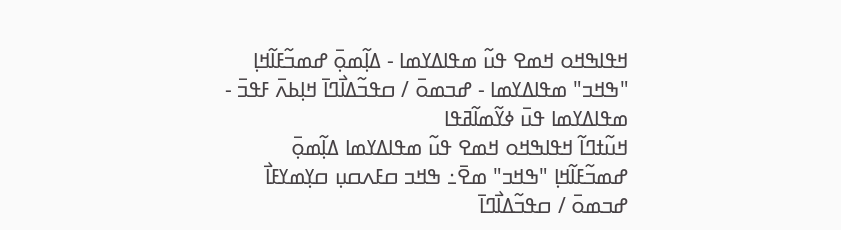ߞߟߊߒߞߋ ߞߘߐ ߟߎ߬ ߘߟߊߡߌߘߊ - ߡߊ߲߬ߘߋ߲߫ ߝߘߏ߬ߓߊ߬ߞߊ߲ "ߒߞߏ" ߘߟߊߡߌߘߊ - ߝߏߘߋ߫ / ߛߟߏ߬ߡߊ߯ߣߊ߫ ߞߊ߲ߕߍ߫ ߓߟߏ߫ - ߘߟߊߡߌߘߊ ߟߎ߫ ߦߌ߬ߘߊ߬ߥߟߊ
ߞߎ߬ߙߣߊ߬ ߞߟߊߒߞߋ ߞߘߐ ߟߎ߬ ߘߟߊߡߌߘߊ ߡߊ߲߬ߘߋ߲߫ ߝߘߏ߬ߓߊ߬ߞߊ߲ "ߒߞߏ" ߘߐ߫߸ ߒߞߏ ߛߓߍߛߎ߲ ߛߌ߲ߘߌߓߊ߯ ߝߏߘߋ߫ / ߛߟߏ߬ߡߊ߯ߣߊ߫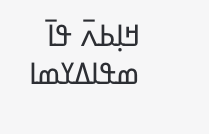ߞߊ߲ߕߍ߫ ߟߊ߫ ߘߟߊߡߌߘߊ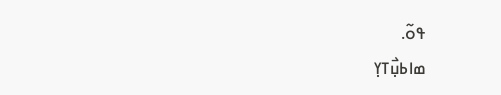ߟߋ߬.
ߘߊߕߎ߲߯ߠߌ߲